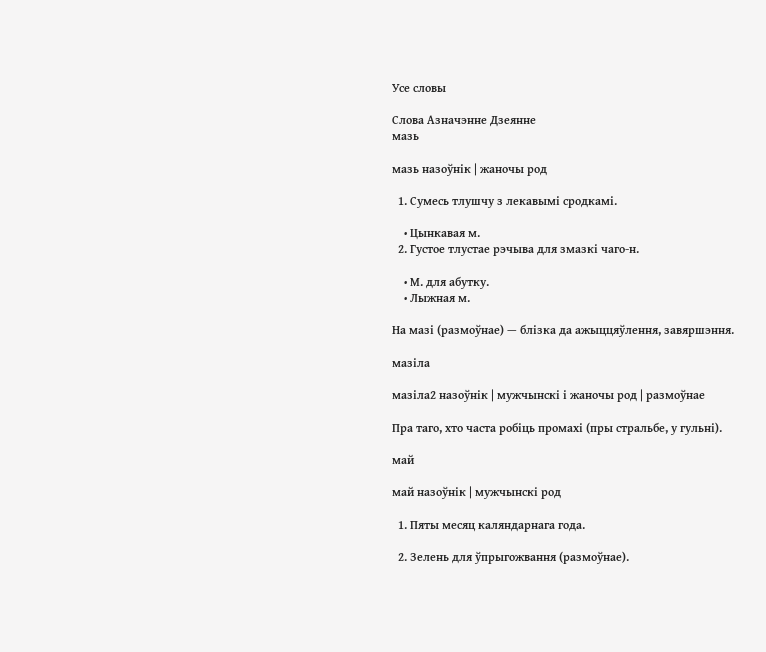Усе словы

Слова Азначэнне Дзеянне
мазь

мазь назоўнік | жаночы род

  1. Сумесь тлушчу з лекавымі сродкамі.

    • Цынкавая м.
  2. Густое тлустае рэчыва для змазкі чаго-н.

    • М. для абутку.
    • Лыжная м.

На мазі (размоўнае) — блізка да ажыццяўлення, завяршэння.

мазіла

мазіла2 назоўнік | мужчынскі і жаночы род | размоўнае

Пра таго, хто часта робіць промахі (пры стральбе, у гульні).

май

май назоўнік | мужчынскі род

  1. Пяты месяц каляндарнага года.

  2. Зелень для ўпрыгожвання (размоўнае).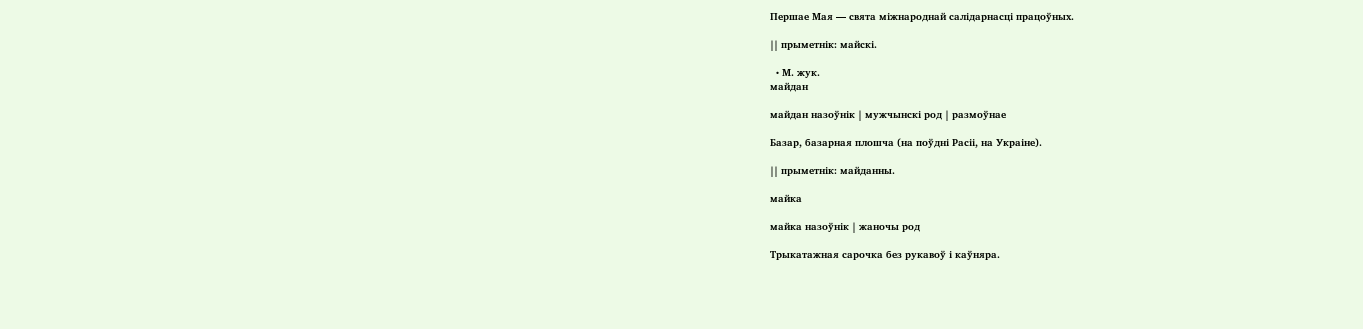Першае Мая — свята міжнароднай салідарнасці працоўных.

|| прыметнік: майскі.

  • М. жук.
майдан

майдан назоўнік | мужчынскі род | размоўнае

Базар, базарная плошча (на поўдні Расіі, на Украіне).

|| прыметнік: майданны.

майка

майка назоўнік | жаночы род

Трыкатажная сарочка без рукавоў і каўняра.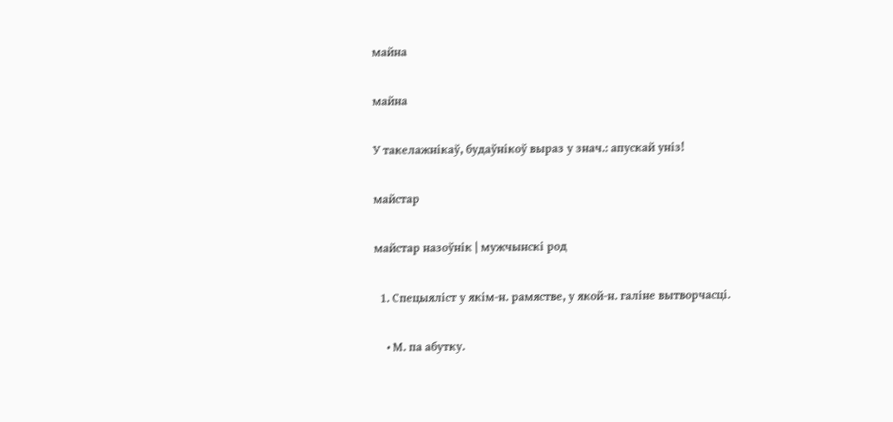майна

майна

У такелажнікаў, будаўнікоў выраз у знач.: апускай уніз!

майстар

майстар назоўнік | мужчынскі род

  1. Спецыяліст у якім-н. рамястве, у якой-н. галіне вытворчасці.

    • М. па абутку.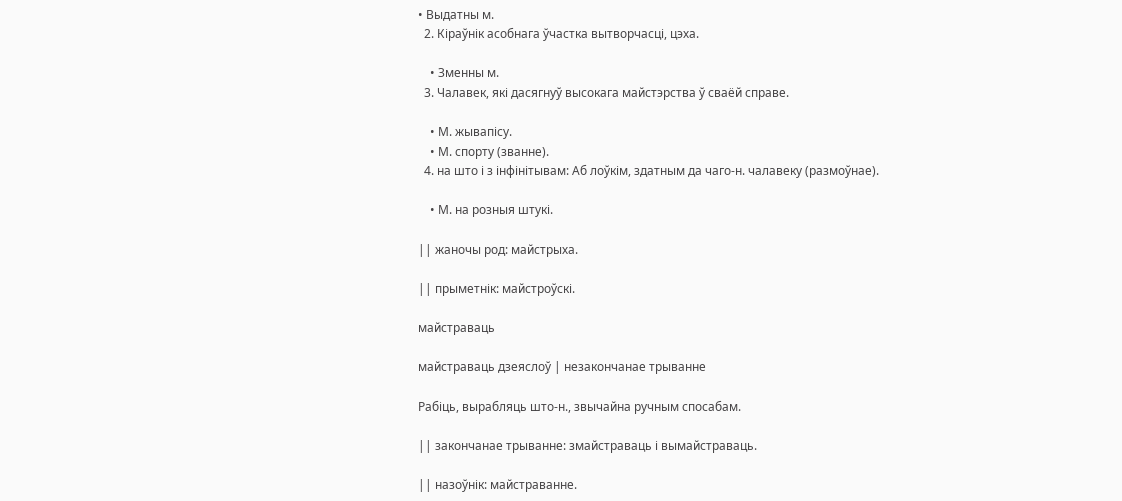• Выдатны м.
  2. Кіраўнік асобнага ўчастка вытворчасці, цэха.

    • Зменны м.
  3. Чалавек, які дасягнуў высокага майстэрства ў сваёй справе.

    • М. жывапісу.
    • М. спорту (званне).
  4. на што і з інфінітывам: Аб лоўкім, здатным да чаго-н. чалавеку (размоўнае).

    • М. на розныя штукі.

|| жаночы род: майстрыха.

|| прыметнік: майстроўскі.

майстраваць

майстраваць дзеяслоў | незакончанае трыванне

Рабіць, вырабляць што-н., звычайна ручным спосабам.

|| закончанае трыванне: змайстраваць і вымайстраваць.

|| назоўнік: майстраванне.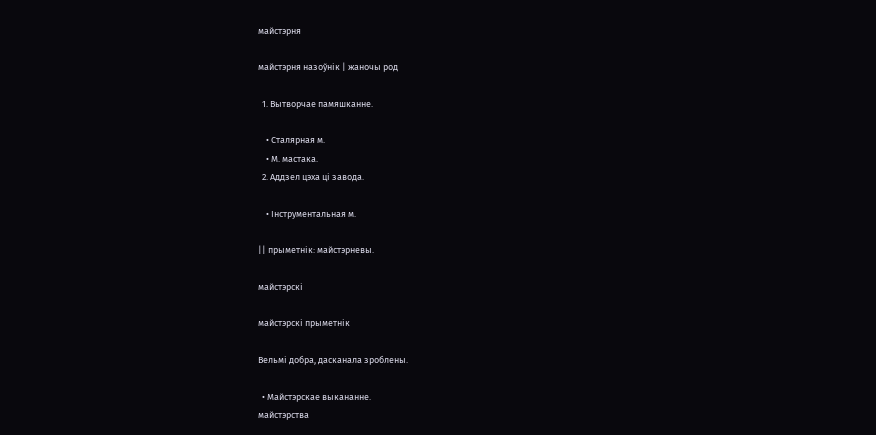майстэрня

майстэрня назоўнік | жаночы род

  1. Вытворчае памяшканне.

    • Сталярная м.
    • М. мастака.
  2. Аддзел цэха ці завода.

    • Інструментальная м.

|| прыметнік: майстэрневы.

майстэрскі

майстэрскі прыметнік

Вельмі добра, дасканала зроблены.

  • Майстэрскае выкананне.
майстэрства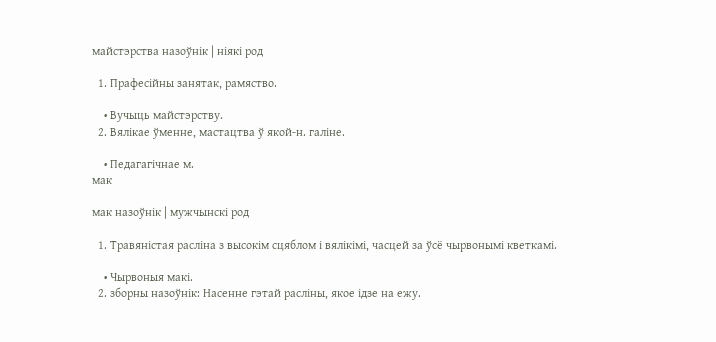майстэрства назоўнік | ніякі род

  1. Прафесійны занятак, рамяство.

    • Вучыць майстэрству.
  2. Вялікае ўменне, мастацтва ў якой-н. галіне.

    • Педагагічнае м.
мак

мак назоўнік | мужчынскі род

  1. Травяністая расліна з высокім сцяблом і вялікімі, часцей за ўсё чырвонымі кветкамі.

    • Чырвоныя макі.
  2. зборны назоўнік: Насенне гэтай расліны, якое ідзе на ежу.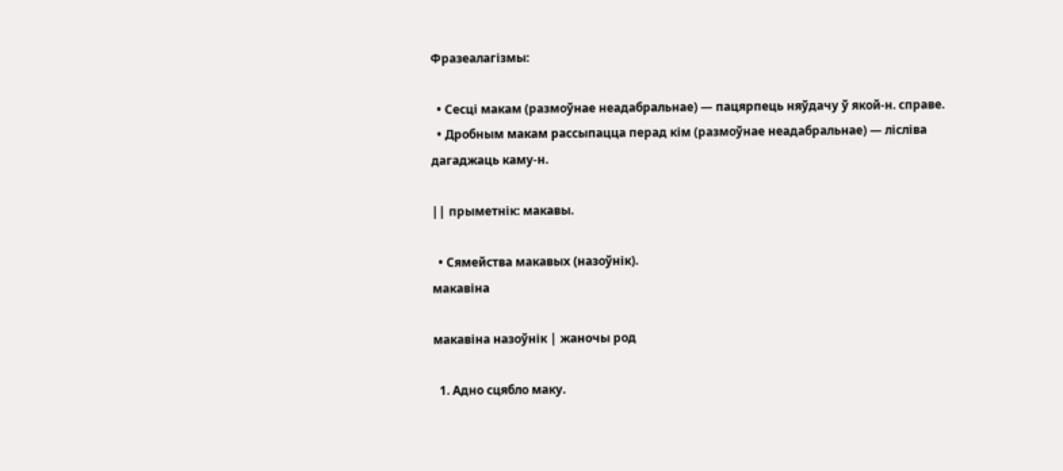Фразеалагізмы:

  • Сесці макам (размоўнае неадабральнае) — пацярпець няўдачу ў якой-н. справе.
  • Дробным макам рассыпацца перад кім (размоўнае неадабральнае) — лісліва дагаджаць каму-н.

|| прыметнік: макавы.

  • Сямейства макавых (назоўнік).
макавіна

макавіна назоўнік | жаночы род

  1. Адно сцябло маку.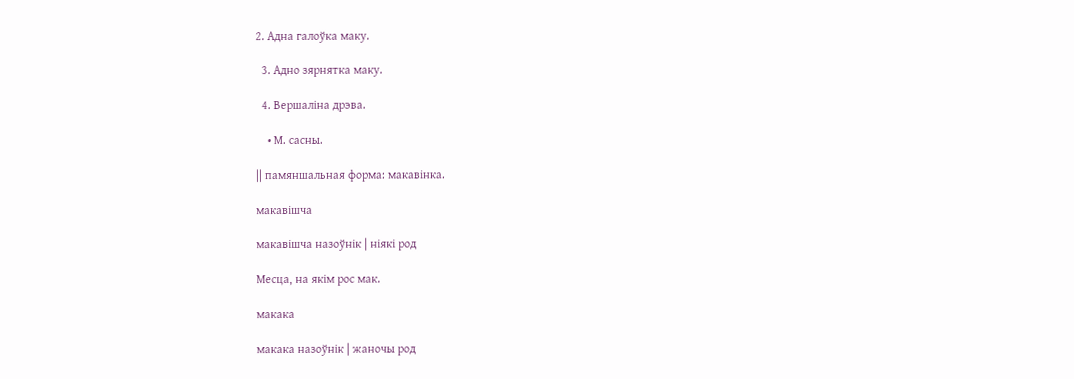2. Адна галоўка маку.

  3. Адно зярнятка маку.

  4. Вершаліна дрэва.

    • М. сасны.

|| памяншальная форма: макавінка.

макавішча

макавішча назоўнік | ніякі род

Месца, на якім рос мак.

макака

макака назоўнік | жаночы род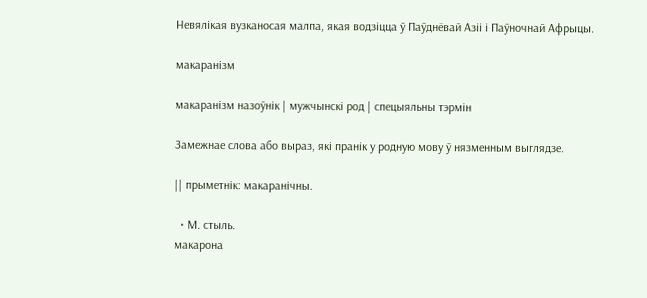Невялікая вузканосая малпа, якая водзіцца ў Паўднёвай Азіі і Паўночнай Афрыцы.

макаранізм

макаранізм назоўнік | мужчынскі род | спецыяльны тэрмін

Замежнае слова або выраз, які пранік у родную мову ў нязменным выглядзе.

|| прыметнік: макаранічны.

  • М. стыль.
макарона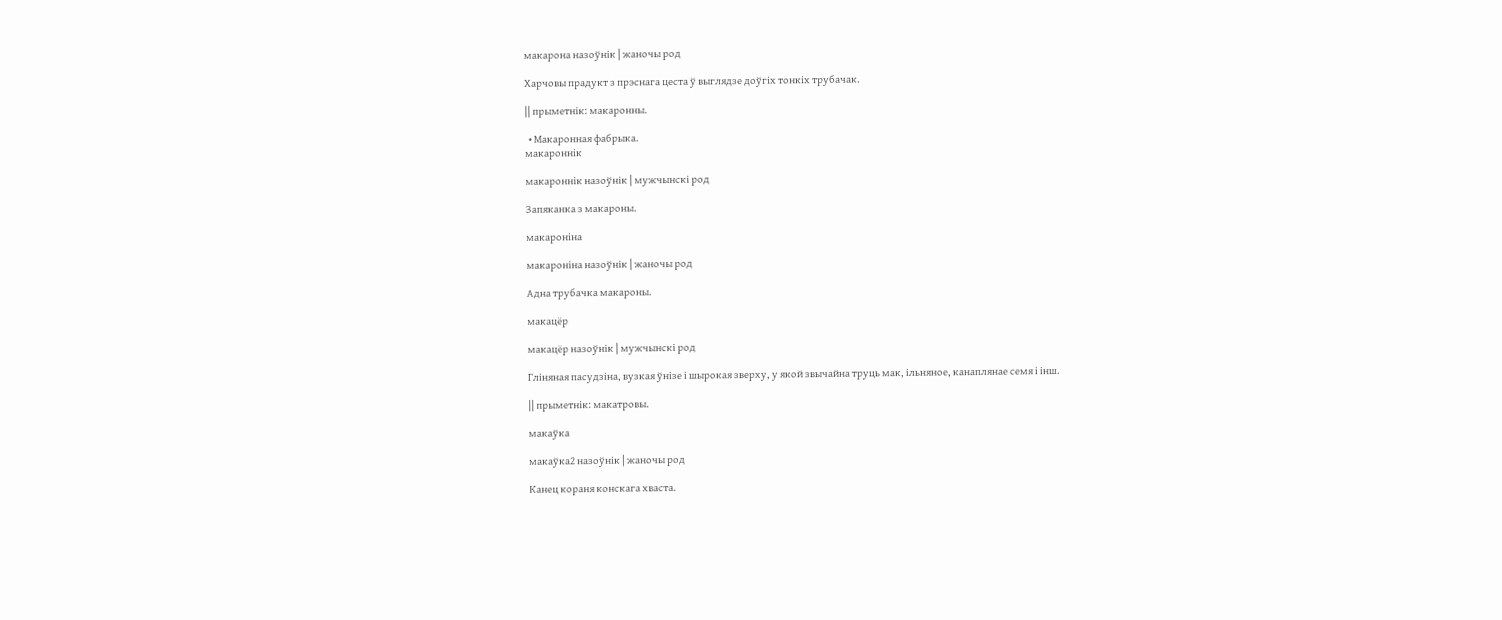макарона назоўнік | жаночы род

Харчовы прадукт з прэснага цеста ў выглядзе доўгіх тонкіх трубачак.

|| прыметнік: макаронны.

  • Макаронная фабрыка.
макароннік

макароннік назоўнік | мужчынскі род

Запяканка з макароны.

макароніна

макароніна назоўнік | жаночы род

Адна трубачка макароны.

макацёр

макацёр назоўнік | мужчынскі род

Гліняная пасудзіна, вузкая ўнізе і шырокая зверху, у якой звычайна труць мак, ільняное, канаплянае семя і інш.

|| прыметнік: макатровы.

макаўка

макаўка2 назоўнік | жаночы род

Канец кораня конскага хваста.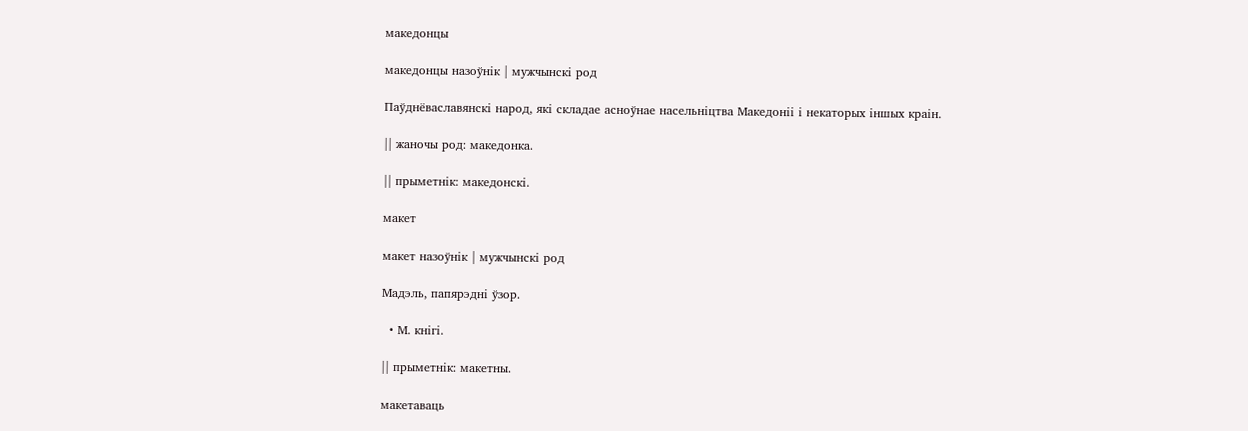македонцы

македонцы назоўнік | мужчынскі род

Паўднёваславянскі народ, які складае асноўнае насельніцтва Македоніі і некаторых іншых краін.

|| жаночы род: македонка.

|| прыметнік: македонскі.

макет

макет назоўнік | мужчынскі род

Мадэль, папярэдні ўзор.

  • М. кнігі.

|| прыметнік: макетны.

макетаваць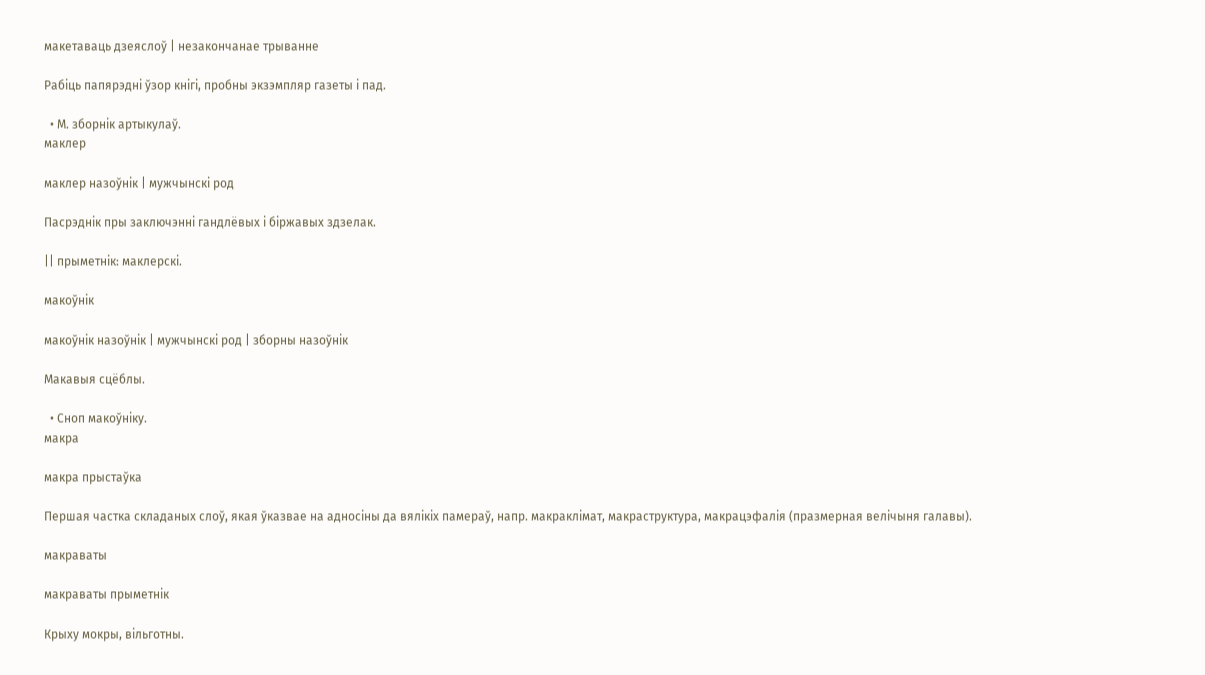макетаваць дзеяслоў | незакончанае трыванне

Рабіць папярэдні ўзор кнігі, пробны экзэмпляр газеты і пад.

  • М. зборнік артыкулаў.
маклер

маклер назоўнік | мужчынскі род

Пасрэднік пры заключэнні гандлёвых і біржавых здзелак.

|| прыметнік: маклерскі.

макоўнік

макоўнік назоўнік | мужчынскі род | зборны назоўнік

Макавыя сцёблы.

  • Сноп макоўніку.
макра

макра прыстаўка

Першая частка складаных слоў, якая ўказвае на адносіны да вялікіх памераў, напр. макраклімат, макраструктура, макрацэфалія (празмерная велічыня галавы).

макраваты

макраваты прыметнік

Крыху мокры, вільготны.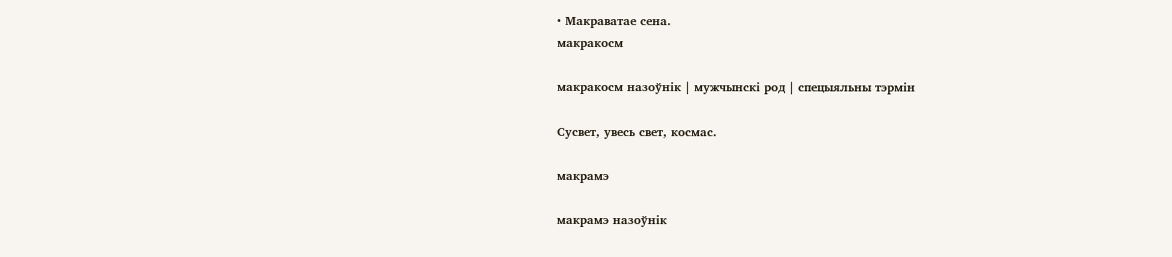• Макраватае сена.
макракосм

макракосм назоўнік | мужчынскі род | спецыяльны тэрмін

Сусвет, увесь свет, космас.

макрамэ

макрамэ назоўнік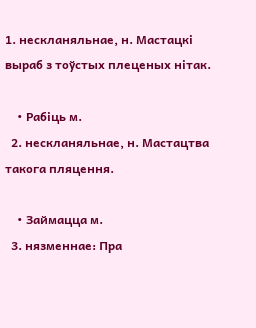1. нескланяльнае, н. Мастацкі выраб з тоўстых плеценых нітак.

    • Рабіць м.
  2. нескланяльнае, н. Мастацтва такога пляцення.

    • Займацца м.
  3. нязменнае: Пра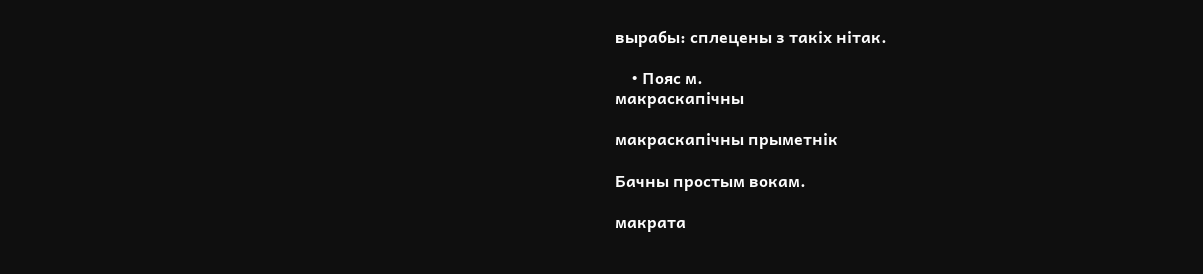вырабы: сплецены з такіх нітак.

    • Пояс м.
макраскапічны

макраскапічны прыметнік

Бачны простым вокам.

макрата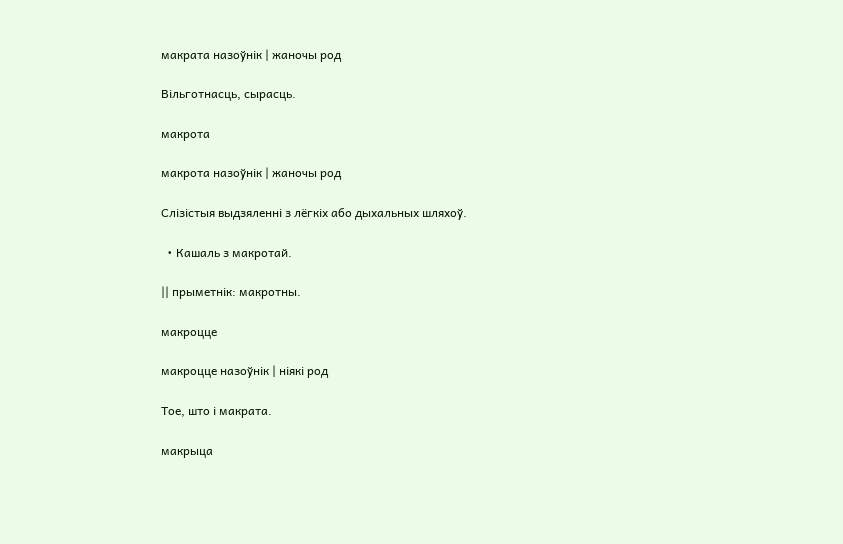макрата назоўнік | жаночы род

Вільготнасць, сырасць.

макрота

макрота назоўнік | жаночы род

Слізістыя выдзяленні з лёгкіх або дыхальных шляхоў.

  • Кашаль з макротай.

|| прыметнік: макротны.

макроцце

макроцце назоўнік | ніякі род

Тое, што і макрата.

макрыца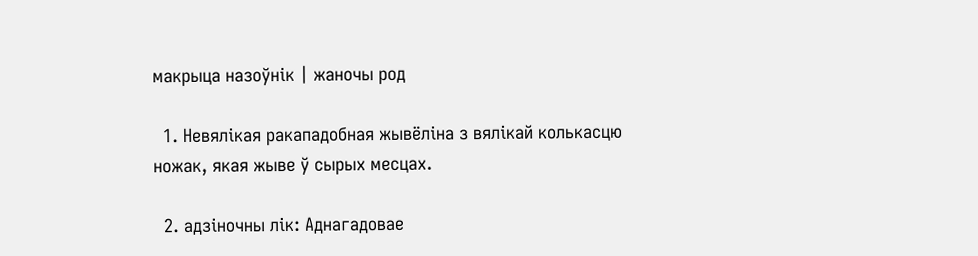макрыца назоўнік | жаночы род

  1. Невялікая ракападобная жывёліна з вялікай колькасцю ножак, якая жыве ў сырых месцах.

  2. адзіночны лік: Аднагадовае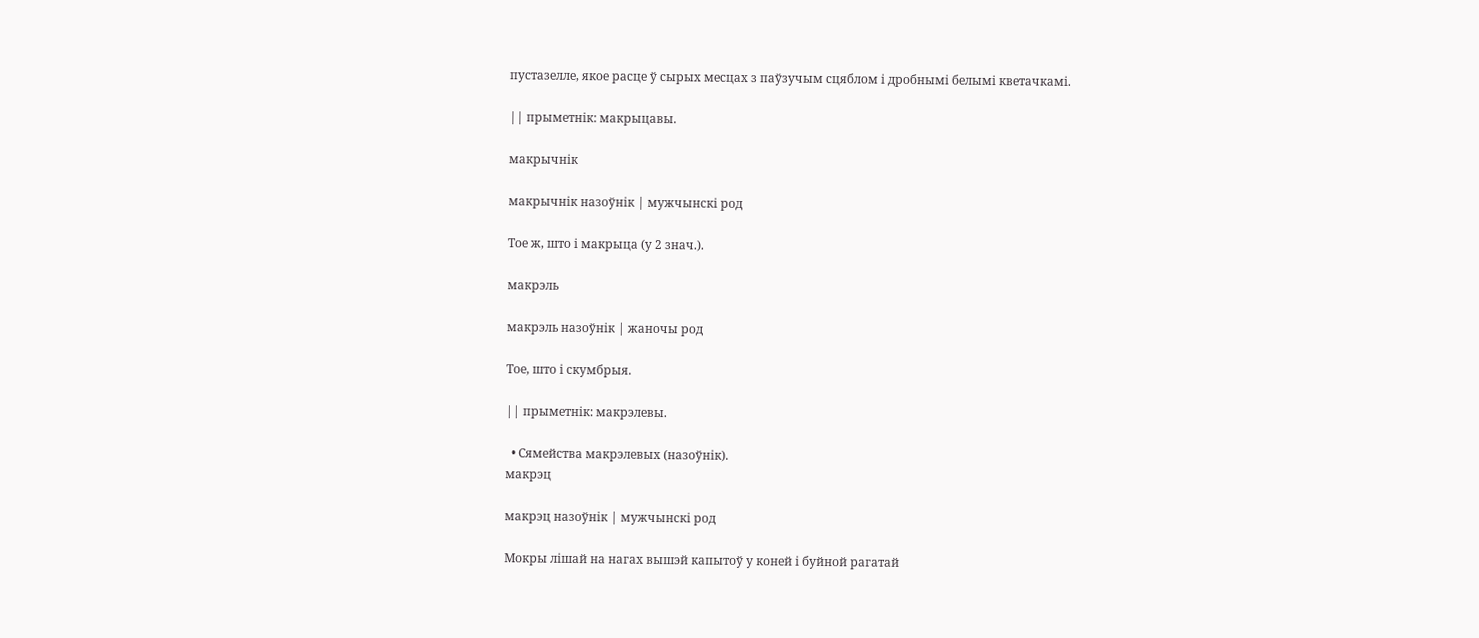пустазелле, якое расце ў сырых месцах з паўзучым сцяблом і дробнымі белымі кветачкамі.

|| прыметнік: макрыцавы.

макрычнік

макрычнік назоўнік | мужчынскі род

Тое ж, што і макрыца (у 2 знач.).

макрэль

макрэль назоўнік | жаночы род

Тое, што і скумбрыя.

|| прыметнік: макрэлевы.

  • Сямейства макрэлевых (назоўнік).
макрэц

макрэц назоўнік | мужчынскі род

Мокры лішай на нагах вышэй капытоў у коней і буйной рагатай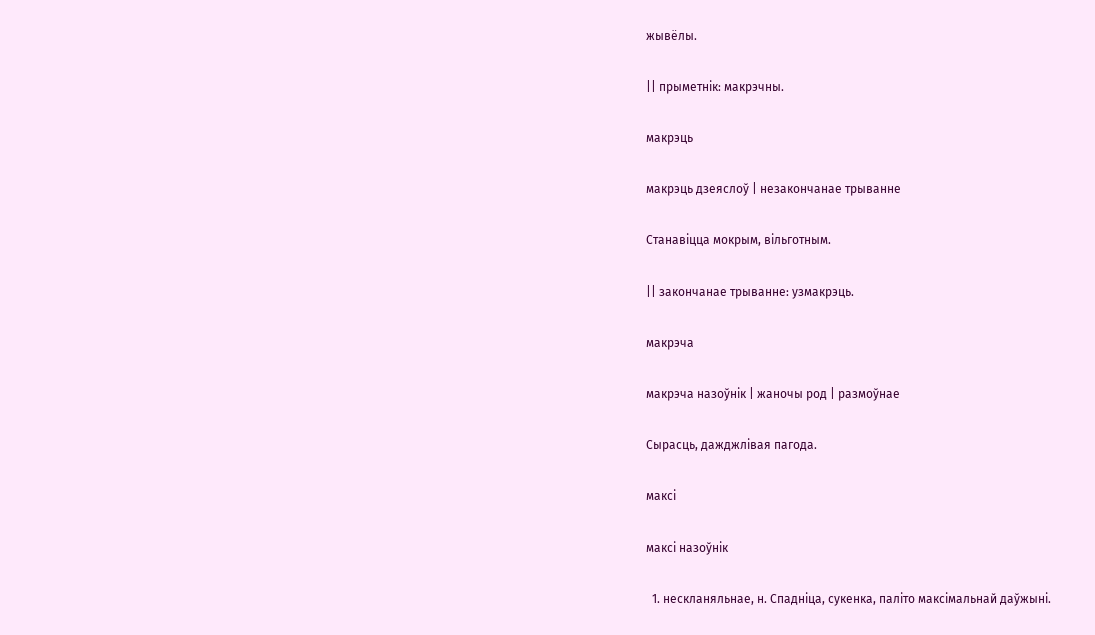жывёлы.

|| прыметнік: макрэчны.

макрэць

макрэць дзеяслоў | незакончанае трыванне

Станавіцца мокрым, вільготным.

|| закончанае трыванне: узмакрэць.

макрэча

макрэча назоўнік | жаночы род | размоўнае

Сырасць, дажджлівая пагода.

максі

максі назоўнік

  1. нескланяльнае, н. Спадніца, сукенка, паліто максімальнай даўжыні.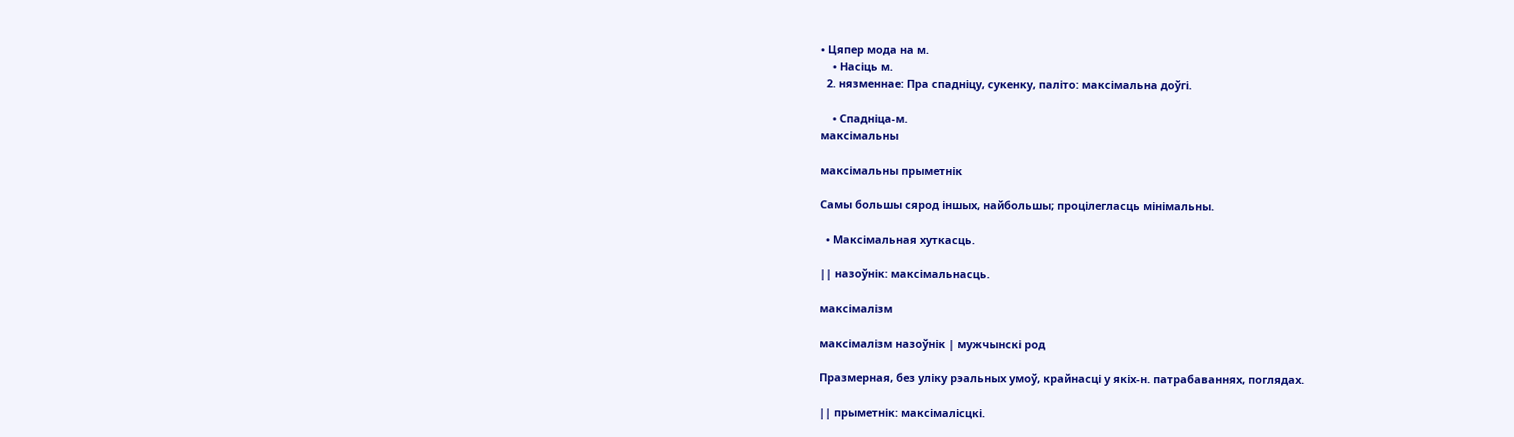• Цяпер мода на м.
    • Насіць м.
  2. нязменнае: Пра спадніцу, сукенку, паліто: максімальна доўгі.

    • Спадніца-м.
максімальны

максімальны прыметнік

Самы большы сярод іншых, найбольшы; процілегласць мінімальны.

  • Максімальная хуткасць.

|| назоўнік: максімальнасць.

максімалізм

максімалізм назоўнік | мужчынскі род

Празмерная, без уліку рэальных умоў, крайнасці у якіх-н. патрабаваннях, поглядах.

|| прыметнік: максімалісцкі.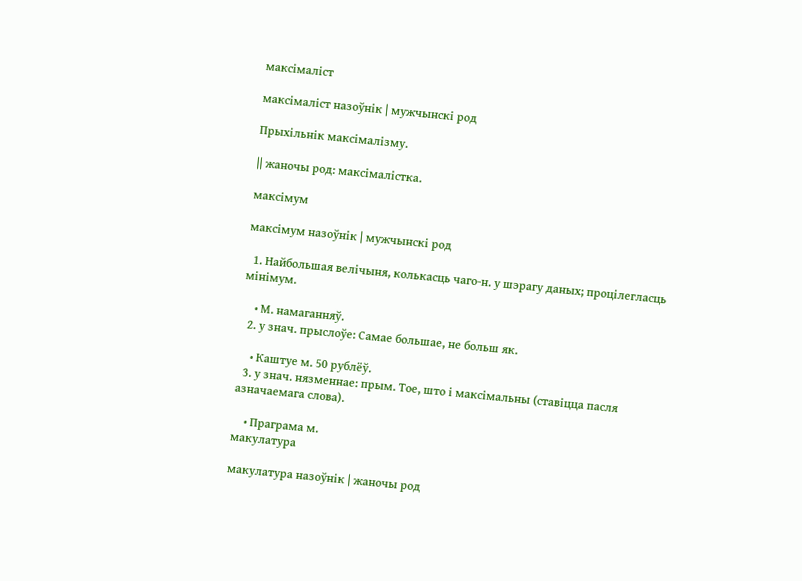максімаліст

максімаліст назоўнік | мужчынскі род

Прыхільнік максімалізму.

|| жаночы род: максімалістка.

максімум

максімум назоўнік | мужчынскі род

  1. Найбольшая велічыня, колькасць чаго-н. у шэрагу даных; процілегласць мінімум.

    • М. намаганняў.
  2. у знач. прыслоўе: Самае большае, не больш як.

    • Каштуе м. 50 рублёў.
  3. у знач. нязменнае: прым. Тое, што і максімальны (ставіцца пасля азначаемага слова).

    • Праграма м.
макулатура

макулатура назоўнік | жаночы род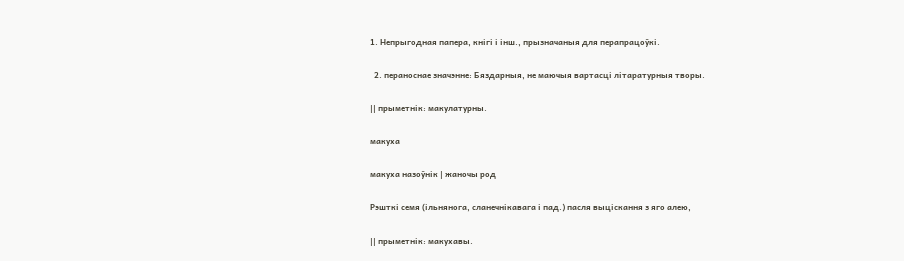1. Непрыгодная папера, кнігі і інш., прызначаныя для перапрацоўкі.

  2. пераноснае значэнне: Бяздарныя, не маючыя вартасці літаратурныя творы.

|| прыметнік: макулатурны.

макуха

макуха назоўнік | жаночы род

Рэшткі семя (ільнянога, сланечнікавага і пад.) пасля выціскання з яго алею,

|| прыметнік: макухавы.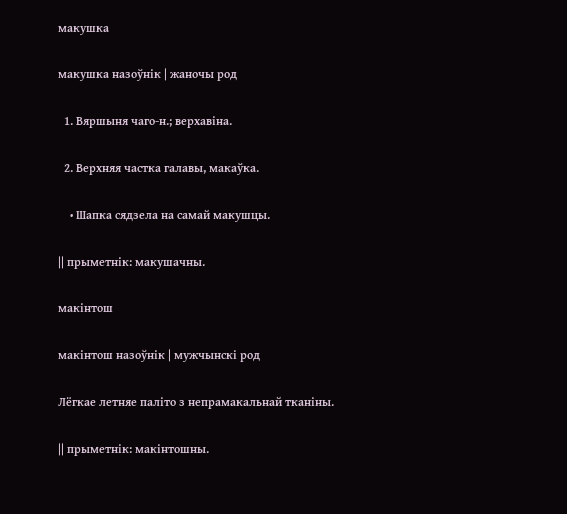макушка

макушка назоўнік | жаночы род

  1. Вяршыня чаго-н.; верхавіна.

  2. Верхняя частка галавы, макаўка.

    • Шапка сядзела на самай макушцы.

|| прыметнік: макушачны.

макінтош

макінтош назоўнік | мужчынскі род

Лёгкае летняе паліто з непрамакальнай тканіны.

|| прыметнік: макінтошны.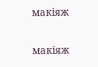макіяж

макіяж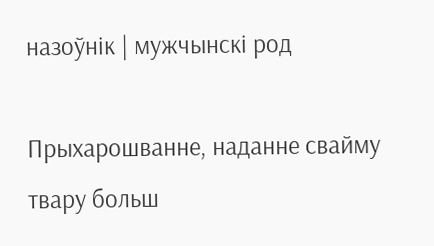назоўнік | мужчынскі род

Прыхарошванне, наданне свайму твару больш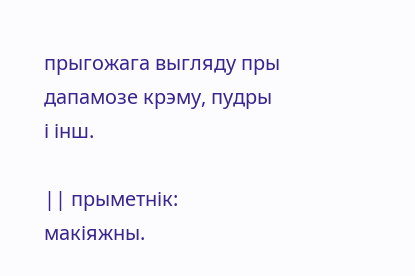прыгожага выгляду пры дапамозе крэму, пудры і інш.

|| прыметнік: макіяжны.